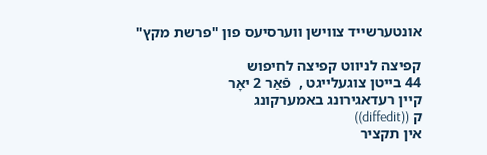אונטערשייד צווישן ווערסיעס פון "פרשת מקץ"

קפיצה לניווט קפיצה לחיפוש
44 בייטן צוגעלייגט ,  פֿאַר 2 יאָר
קיין רעדאגירונג באמערקונג
ק ((diffedit))
אין תקציר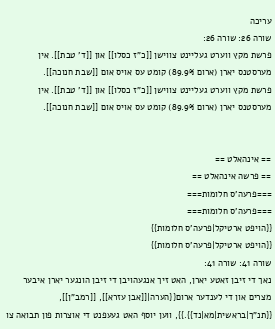עריכה
שורה 26: שורה 26:
פרשת מקץ ווערט געליינט צווישן [[כ"ז כסלו]] און [[ד' טבת]]. אין מערסטנס יארן (ארום 89.9%) קומט עס אויס אום [[שבת חנוכה]].
פרשת מקץ ווערט געליינט צווישן [[כ"ז כסלו]] און [[ד' טבת]]. אין מערסטנס יארן (ארום 89.9%) קומט עס אויס אום [[שבת חנוכה]].


== אינהאלט ==
== פרשה אינהאלט ==
===פרעה'ס חלומות===
===פרעה'ס חלומות===
{{הויפט ארטיקל|פרעה'ס חלומות}}
{{הויפט ארטיקל|פרעה'ס חלומות}}
שורה 41: שורה 41:
נאך די זיבן זאטע יארן, האט זיך אנגעהויבן די זיבן הונגער יארן איבער מצרים און די לענדער ארום{{הערה|[[אבן עזרא]], [[רמב"ן]], {{תנ"ך|בראשית|מא|נד}}.}}, ווען יוסף האט געעפנט די אוצרות פון תבואה צו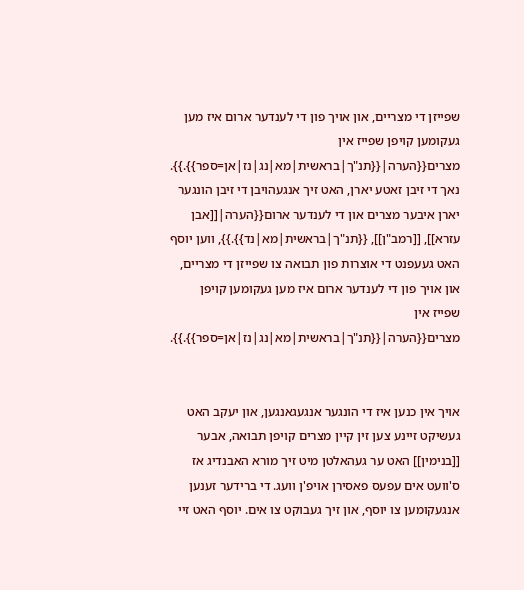שפייזן די מצריים, און אויך פון די לענדער ארום איז מען געקומען קויפן שפייז אין מצרים{{הערה|{{תנ"ך|בראשית|מא|נג|נז|אן=ספר}}.}}.
נאך די זיבן זאטע יארן, האט זיך אנגעהויבן די זיבן הונגער יארן איבער מצרים און די לענדער ארום{{הערה|[[אבן עזרא]], [[רמב"ן]], {{תנ"ך|בראשית|מא|נד}}.}}, ווען יוסף האט געעפנט די אוצרות פון תבואה צו שפייזן די מצריים, און אויך פון די לענדער ארום איז מען געקומען קויפן שפייז אין מצרים{{הערה|{{תנ"ך|בראשית|מא|נג|נז|אן=ספר}}.}}.


אויך אין כנען איז די הונגער אנגעגאנגען, און יעקב האט געשיקט זיינע צען זין קיין מצרים קויפן תבואה, אבער [[בנימין]] האט ער געהאלטן מיט זיך מורא האבנדיג אז ס'וועט אים עפעס פאסירן אויפ'ן וועג. די ברידער זענען אנגעקומען צו יוסף, און זיך געבוקט צו אים. יוסף האט זיי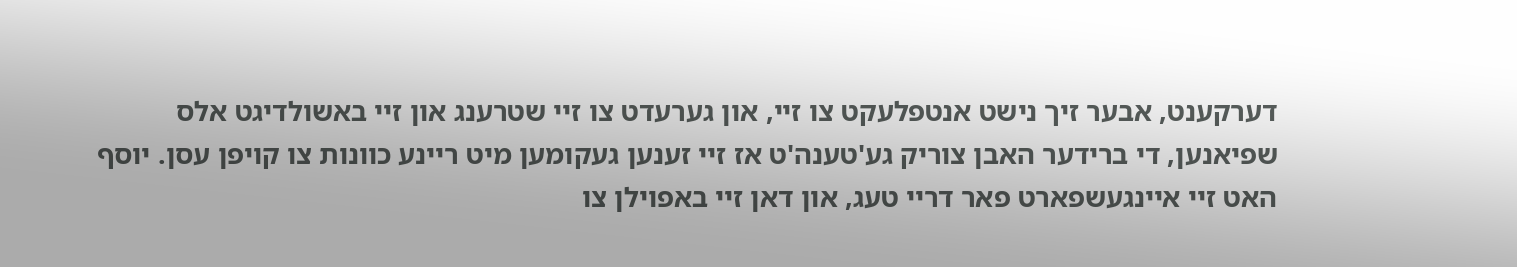דערקענט, אבער זיך נישט אנטפלעקט צו זיי, און גערעדט צו זיי שטרענג און זיי באשולדיגט אלס שפיאנען, די ברידער האבן צוריק גע'טענה'ט אז זיי זענען געקומען מיט ריינע כוונות צו קויפן עסן. יוסף האט זיי איינגעשפארט פאר דריי טעג, און דאן זיי באפוילן צו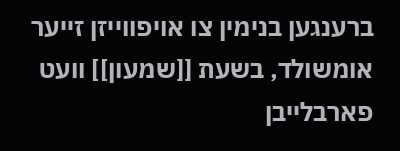ברענגען בנימין צו אויפווייזן זייער אומשולד, בשעת [[שמעון]] וועט פארבלייבן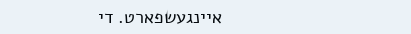איינגעשפארט. די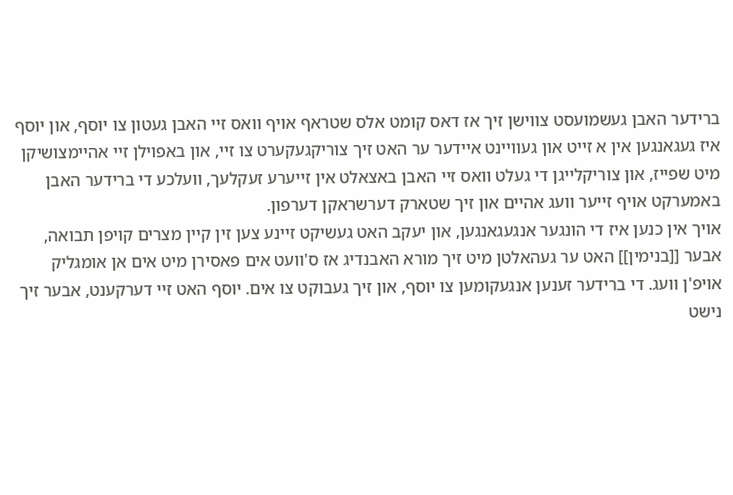ברידער האבן געשמועסט צווישן זיך אז דאס קומט אלס שטראף אויף וואס זיי האבן געטון צו יוסף, און יוסף איז געגאנגען אין א זייט און געוויינט איידער ער האט זיך צוריקגעקערט צו זיי, און באפוילן זיי אהיימצושיקן מיט שפייז, און צוריקלייגן די געלט וואס זיי האבן באצאלט אין זייערע זעקלעך, וועלכע די ברידער האבן באמערקט אויף זייער וועג אהיים און זיך שטארק דערשראקן דערפון.
אויך אין כנען איז די הונגער אנגעגאנגען, און יעקב האט געשיקט זיינע צען זין קיין מצרים קויפן תבואה, אבער [[בנימין]] האט ער געהאלטן מיט זיך מורא האבנדיג אז ס'וועט אים פאסירן מיט אים אן אומגליק אויפ'ן וועג. די ברידער זענען אנגעקומען צו יוסף, און זיך געבוקט צו אים. יוסף האט זיי דערקענט, אבער זיך נישט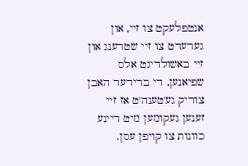אנטפלעקט צו זיי, און גערעדט צו זיי שטרענג און זיי באשולדיגט אלס שפיאנען, די ברידער האבן צוריק גע'טענה'ט אז זיי זענען געקומען מיט ריינע כוונות צו קויפן עסן.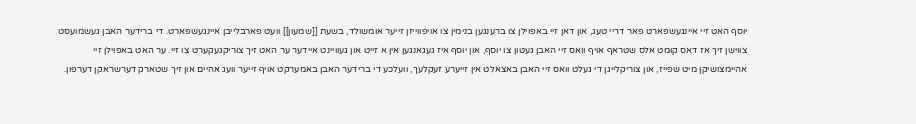יוסף האט זיי איינגעשפארט פאר דריי טעג, און דאן זיי באפוילן צו ברענגען בנימין צו אויפווייזן זייער אומשולד, בשעת [[שמעון]] וועט פארבלייבן איינגעשפארט. די ברידער האבן געשמועסט צווישן זיך אז דאס קומט אלס שטראף אויף וואס זיי האבן געטון צו יוסף, און יוסף איז געגאנגען אין א זייט און געוויינט איידער ער האט זיך צוריקגעקערט צו זיי. ער האט באפוילן זיי אהיימצושיקן מיט שפייז, און צוריקלייגן די געלט וואס זיי האבן באצאלט אין זייערע זעקלעך, וועלכע די ברידער האבן באמערקט אויף זייער וועג אהיים און זיך שטארק דערשראקן דערפון.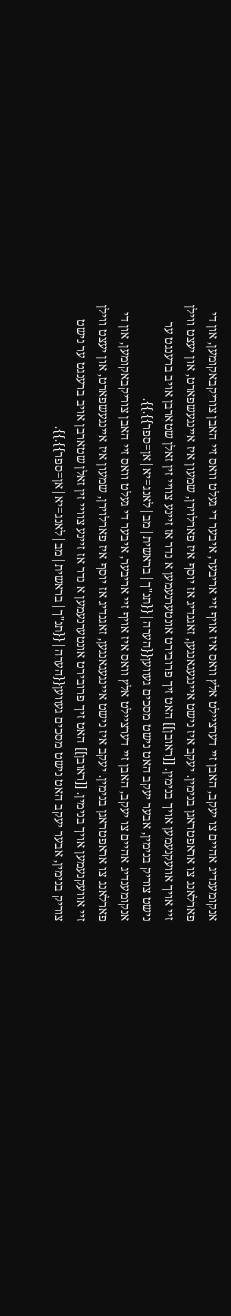אנקומענדיג אהיים צו יעקב, האבן זיי דערציילט אלץ וואס איז אויף זיי אריבער, איבער די געלט וואס זיי האבן צוריקבאקומען, און די פארלאנג צו אראפטראגן בנימין. יעקב איז נישט איינגעגאנגען, זאגנדיג אז יוסף איז פארלוירן, שמעון איז איינגעשפארט, און יעצט ווילן זיי אויך אוועקנעמען אויך בנימין. [[ראובן]] האט זיך פרובירט אונטערנעמען א נדר אז זיינע צוויי זין זאלן שטארבן אויב ברענגט ער נישט צוריק בנימין, אבער יעקב האט נישט מסכים געווען{{הערה|{{תנ"ך|בראשית|מב|לאנג=יא|אן=ספר}}.}}.
אנקומענדיג אהיים צו יעקב, האבן זיי דערציילט אלץ וואס איז אויף זיי אריבער, איבער די געלט וואס זיי האבן צוריקבאקומען, און די פארלאנג צו אראפטראגן בנימין. יעקב איז נישט איינגעגאנגען, זאגנדיג אז יוסף איז פארלוירן, שמעון איז איינגעשפארט, און יעצט ווילן זיי אוועקנעמען אויך בנימין. [[ראובן]] האט זיך פרובירט אונטערנעמען א נדר אז זיינע צוויי זין זאלן שטארבן אויב ברענגט ער נישט צוריק בנימין, אבער יעקב האט נישט מסכים געווען{{הערה|{{תנ"ך|בראשית|מב|לאנג=יא|אן=ספר}}.}}.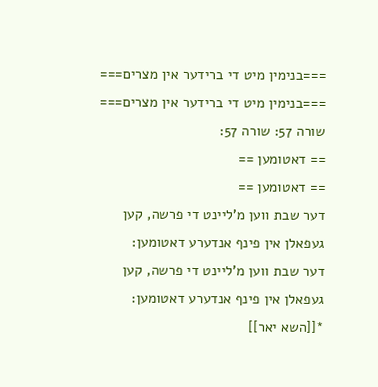===בנימין מיט די ברידער אין מצרים===
===בנימין מיט די ברידער אין מצרים===
שורה 57: שורה 57:
== דאטומען ==
== דאטומען ==
דער שבת ווען מ'ליינט די פרשה, קען געפאלן אין פינף אנדערע דאטומען:
דער שבת ווען מ'ליינט די פרשה, קען געפאלן אין פינף אנדערע דאטומען:
*[[השא יאר]]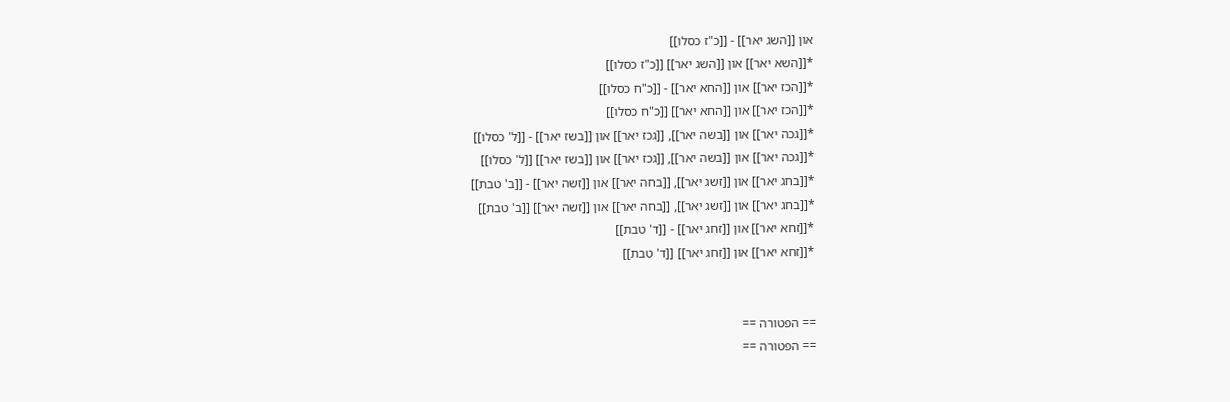און [[השג יאר]] - [[כ"ז כסלו]]
*[[השא יאר]] און [[השג יאר]] [[כ"ז כסלו]]
*[[הכז יאר]] און [[החא יאר]] - [[כ"ח כסלו]]
*[[הכז יאר]] און [[החא יאר]] [[כ"ח כסלו]]
*[[גכה יאר]] און [[בשה יאר]], [[גכז יאר]] און [[בשז יאר]] - [[ל' כסלו]]
*[[גכה יאר]] און [[בשה יאר]], [[גכז יאר]] און [[בשז יאר]] [[ל' כסלו]]
*[[בחג יאר]] און [[זשג יאר]], [[בחה יאר]] און [[זשה יאר]] - [[ב' טבת]]
*[[בחג יאר]] און [[זשג יאר]], [[בחה יאר]] און [[זשה יאר]] [[ב' טבת]]
*[[זחא יאר]] און [[זחג יאר]] - [[ד' טבת]]
*[[זחא יאר]] און [[זחג יאר]] [[ד' טבת]]


== הפטורה ==
== הפטורה ==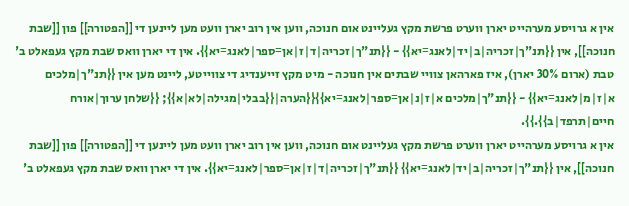אין א גרויסע מערהייט יארן ווערט פרשת מקץ געליינט אום חנוכה, ווען אין רוב יארן וועט מען ליינען די [[הפטורה]] פון [[שבת חנוכה]], אין {{תנ"ך|זכריה|ב|יד|לאנג=יא}} - {{תנ"ך|זכריה|ד|ז|אן=ספר|לאנג=יא}}. אין די יארן וואס שבת מקץ געפאלט ב' טבת (ארום 30% יארן), איז פארהאן צוויי שבתים אין חנוכה - מיט מקץ זייענדיג די צווייטע, ליינט מען אין {{תנ"ך|מלכים א|ז|מ|לאנג=יא}} - {{תנ"ך|מלכים א|ז|נ|אן=ספר|לאנג=יא}}{{הערה|{{בבלי|מגילה|לא|א}}; {{שלחן ערוך|אורח חיים|תרפד|ב}}.}}.
אין א גרויסע מערהייט יארן ווערט פרשת מקץ געליינט אום חנוכה, ווען אין רוב יארן וועט מען ליינען די [[הפטורה]] פון [[שבת חנוכה]], אין {{תנ"ך|זכריה|ב|יד|לאנג=יא}} {{תנ"ך|זכריה|ד|ז|אן=ספר|לאנג=יא}}. אין די יארן וואס שבת מקץ געפאלט ב'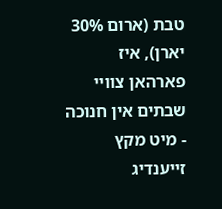טבת (ארום 30% יארן), איז פארהאן צוויי שבתים אין חנוכה - מיט מקץ זייענדיג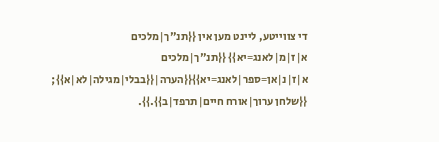די צווייטע, ליינט מען אין {{תנ"ך|מלכים א|ז|מ|לאנג=יא}} {{תנ"ך|מלכים א|ז|נ|אן=ספר|לאנג=יא}}{{הערה|{{בבלי|מגילה|לא|א}}; {{שלחן ערוך|אורח חיים|תרפד|ב}}.}}.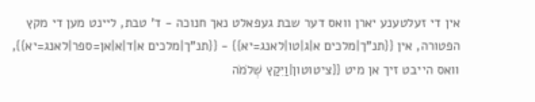אין די זעלטענע יארן וואס דער שבת געפאלט נאך חנוכה - ד' טבת, ליינט מען די מקץ הפטורה, אין {{תנ"ך|מלכים א|ג|טו|לאנג=יא}} - {{תנ"ך|מלכים א|ד|א|אן=ספר|לאנג=יא}}, וואס הייבט זיך אן מיט {{ציטוטון|וַיִּקַץ שְׁלֹמֹה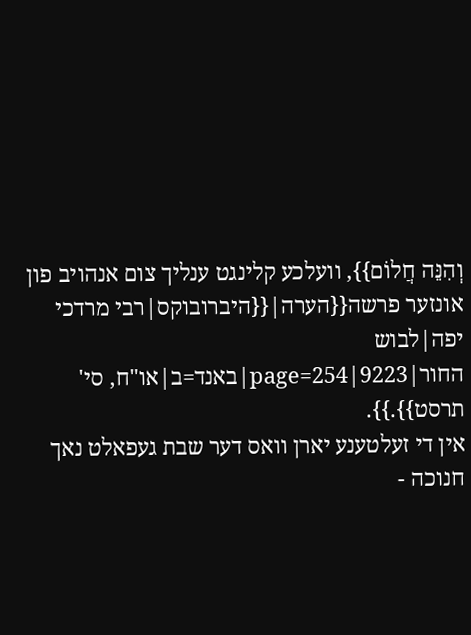וְהִנֵּה חֲלוֹם}}, וועלכע קלינגט ענליך צום אנהויב פון אונזער פרשה{{הערה|{{היברובוקס|רבי מרדכי יפה|לבוש החור|9223|page=254|באנד=ב|או"ח, סי' תרסט}}.}}.
אין די זעלטענע יארן וואס דער שבת געפאלט נאך חנוכה -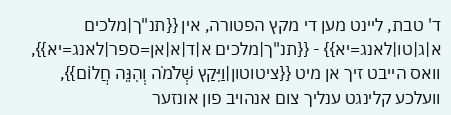ד' טבת, ליינט מען די מקץ הפטורה, אין {{תנ"ך|מלכים א|ג|טו|לאנג=יא}} - {{תנ"ך|מלכים א|ד|א|אן=ספר|לאנג=יא}}, וואס הייבט זיך אן מיט {{ציטוטון|וַיִּקַץ שְׁלֹמֹה וְהִנֵּה חֲלוֹם}}, וועלכע קלינגט ענליך צום אנהויב פון אונזער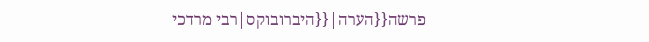פרשה{{הערה|{{היברובוקס|רבי מרדכי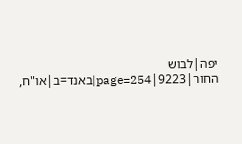יפה|לבוש החור|9223|page=254|באנד=ב|או"ח,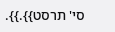סי' תרסט}}.}}.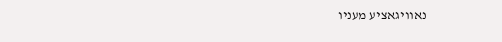נאוויגאציע מעניו